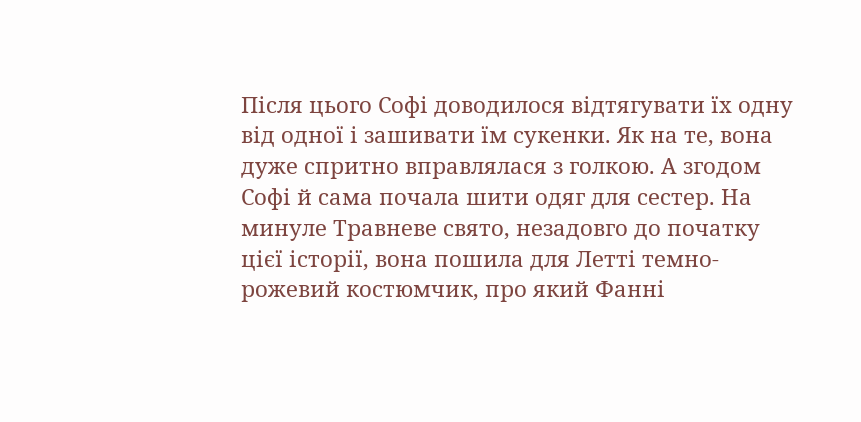Після цього Софі доводилося відтягувати їх одну від одної і зашивати їм сукенки. Як на те, вона дуже спритно вправлялася з голкою. А згодом Софі й сама почала шити одяг для сестер. На минуле Травневе свято, незадовго до початку цієї історії, вона пошила для Летті темно-рожевий костюмчик, про який Фанні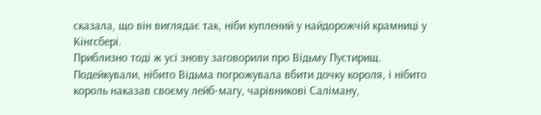сказала, що він виглядає так, ніби куплений у найдорожчій крамниці у Кінгсбері.
Приблизно тоді ж усі знову заговорили про Відьму Пустирищ. Подейкували, нібито Відьма погрожувала вбити дочку короля, і нібито король наказав своєму лейб-магу, чарівникові Саліману,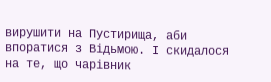вирушити на Пустирища, аби впоратися з Відьмою. І скидалося на те, що чарівник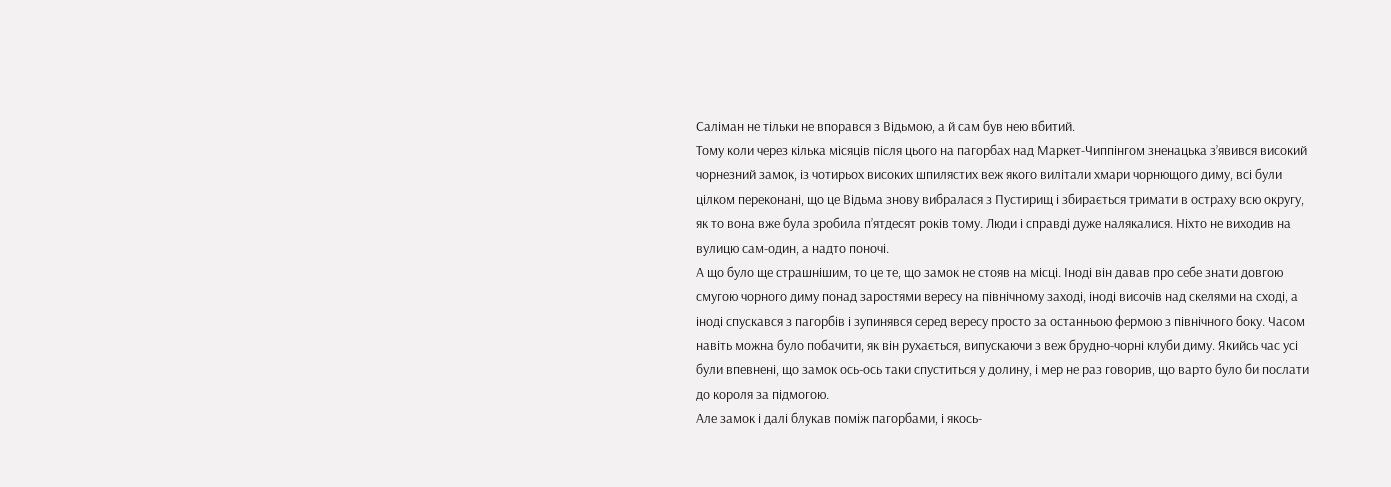Саліман не тільки не впорався з Відьмою, а й сам був нею вбитий.
Тому коли через кілька місяців після цього на пагорбах над Маркет-Чиппінгом зненацька з’явився високий чорнезний замок, із чотирьох високих шпилястих веж якого вилітали хмари чорнющого диму, всі були цілком переконані, що це Відьма знову вибралася з Пустирищ і збирається тримати в остраху всю округу, як то вона вже була зробила п’ятдесят років тому. Люди і справді дуже налякалися. Ніхто не виходив на вулицю сам-один, а надто поночі.
А що було ще страшнішим, то це те, що замок не стояв на місці. Іноді він давав про себе знати довгою смугою чорного диму понад заростями вересу на північному заході, іноді височів над скелями на сході, а іноді спускався з пагорбів і зупинявся серед вересу просто за останньою фермою з північного боку. Часом навіть можна було побачити, як він рухається, випускаючи з веж брудно-чорні клуби диму. Якийсь час усі були впевнені, що замок ось-ось таки спуститься у долину, і мер не раз говорив, що варто було би послати до короля за підмогою.
Але замок і далі блукав поміж пагорбами, і якось-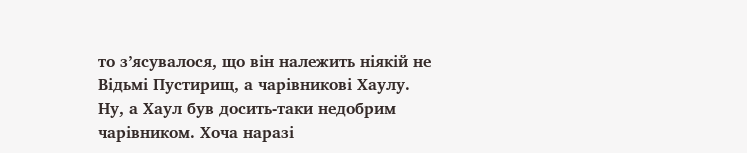то з’ясувалося, що він належить ніякій не Відьмі Пустирищ, а чарівникові Хаулу.
Ну, а Хаул був досить-таки недобрим чарівником. Хоча наразі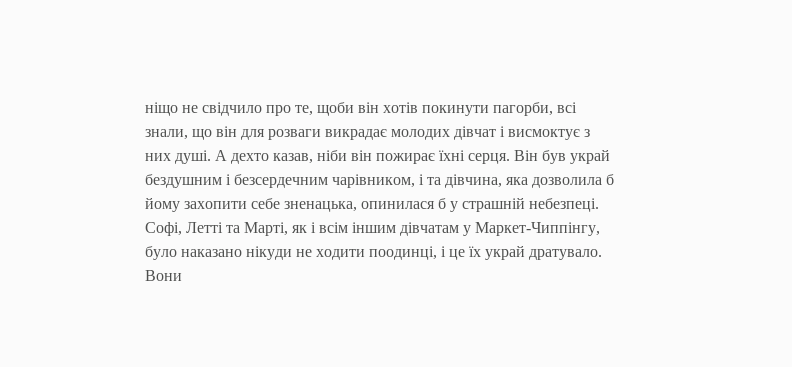ніщо не свідчило про те, щоби він хотів покинути пагорби, всі знали, що він для розваги викрадає молодих дівчат і висмоктує з них душі. А дехто казав, ніби він пожирає їхні серця. Він був украй бездушним і безсердечним чарівником, і та дівчина, яка дозволила б йому захопити себе зненацька, опинилася б у страшній небезпеці. Софі, Летті та Марті, як і всім іншим дівчатам у Маркет-Чиппінгу, було наказано нікуди не ходити поодинці, і це їх украй дратувало. Вони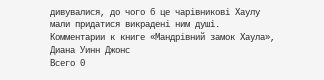дивувалися, до чого б це чарівникові Хаулу мали придатися викрадені ним душі.
Комментарии к книге «Мандрівний замок Хаула», Диана Уинн Джонс
Всего 0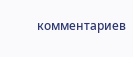комментариев